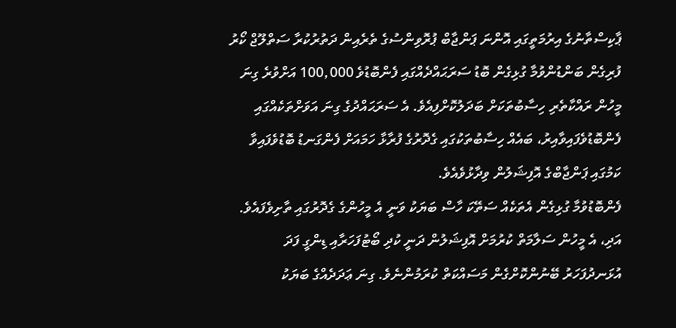ޕާކިސްތާނުގެ އިރުމަތީގައި އޮންނަ ޕަންޖާބް ޕުރޮވިންސުގެ ތެރެއިން ދަތުރުކުރާ ސަތްލޫޖް ކޯރު ފުރިގެން ބަންޑުންވުމާ ގުޅިގެން ބޮޑު ސަރަޙައްދެއްގައި ފެންބޮޑުވެ 100,000 އަށްވުރެ ގިނަ މީހުން ރައްކާތެރި ހިސާބުތަކަށް ބަދަލުކޮށްފިއެވެ. އެ ސަރަޙައްދުގެ ގިނަ އަވަށްތަކެއްގައި ފެންބޮޑުވެފައިވާއިރު، ބައެއް ހިސާބުތަކުގައި ގެދޮރުގެ ފުރާޅާ ހަމައަށް ފެންގަނޑު ބޮޑުވެފައިވާ ކަމުގައި ޕަންޖާބްގެ އޮފިޝަލުން ވިދާޅުވެއެވެ.
ފެންބޮޑުވުމާ ގުޅިގެން އެތަކެއް ސަތޭކަ ހާސް ބަޔަކު ވަނީ އެ މީހުންގެ ގެދޮރުގައި ތާށިވެފައެވެ. އަދި، އެ މީހުން ސަލާމަތް ކުރުމަށް އޮފިޝަލުން ދަނީ ކުދި ބޯޓުފަހަރާއި ޑިންގީ ފަދަ އުޅަނދުފަހަރު ބޭނުންކޮށްގެން މަސައްކަތް ކުރަމުންނެވެ. ގިނަ ޢަދަދެއްގެ ބަޔަކު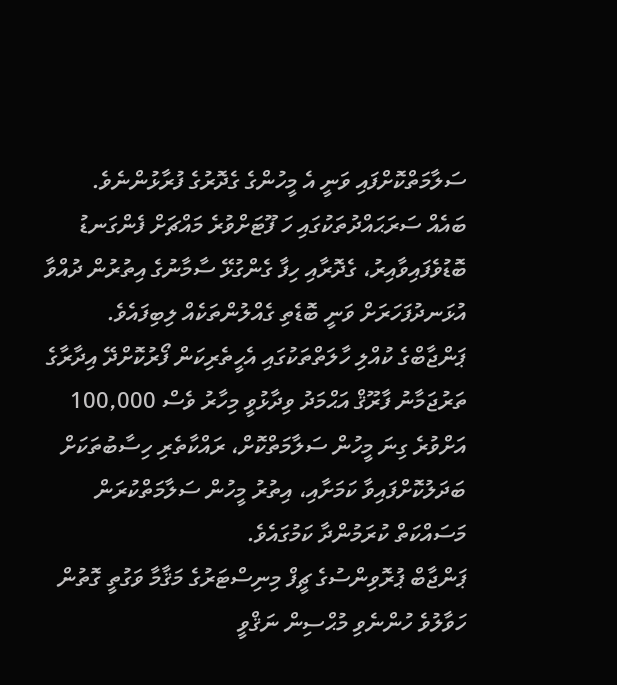ސަލާމަތްކޮށްފައި ވަނީ އެ މީހުންގެ ގެދޮރުގެ ފުރާޅުންނެވެ.
ބައެއް ސަރަޙައްދުތަކުގައި ހަ ފޫޓަށްވުރެ މައްޗަށް ފެންގަނޑު ބޮޑުވެފައިވާއިރު، ގެދޮރާއި ހިފާ ގެންގުޅޭ ސާމާނުގެ އިތުރުން ދުއްވާ އުޅަނދުފަހަރަށް ވަނީ ބޮޑެތި ގެއްލުންތަކެއް ލިބިފައެވެ. ޕަންޖާބްގެ ކުއްލި ހާލަތްތަކުގައި އެހީތެރިކަން ފޯރުކޮށްދޭ އިދާރާގެ ތަރުޖަމާނު ފާރޫޤް އަޙްމަދު ވިދާޅުވީ މިހާރު ވެސް 100,000 އަށްވުރެ ގިނަ މީހުން ސަލާމަތްކޮށް، ރައްކާތެރި ހިސާބުތަކަށް ބަދަލުކޮށްފައިވާ ކަމަށާއި، އިތުރު މީހުން ސަލާމަތްކުރަން މަސައްކަތް ކުރަމުންދާ ކަމުގައެވެ.
ޕަންޖާބް ޕުރޮވިންސުގެ ޗީފް މިނިސްޓަރުގެ މަޤާމާ ވަގުތީ ގޮތުން ހަވާލުވެ ހުންނެވި މުޙްސިން ނަޤްވީ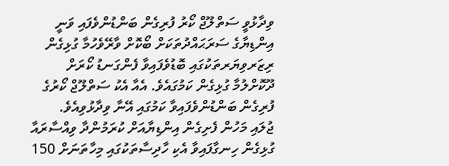ވިދާޅުވީ ސަތްލޫޖް ކޯރު ފުރިގެން ބަންޑުންވެފައި ވަނީ އިންޑިޔާގެ ސަރަޙައްދުތަކަށް ބޯކޮށް ވާރޭވެހުމާ ގުޅިގެން ރިޒަރވިޔަރތަކުގައި ބޮޑުވެފައިވާ ފެންގަނޑު ކޯރަށް ދޫކޮށްލުމާ ގުޅިގެން ކަމުގައެވެ. އެއާ އެކު ސަތްލޫޖް ކޯރުގެ ފުރިގެން ބަންޑުންވެފައިވާ ކަމުގައި އޭނާ ވިދާޅުވިއެވެ.
ޖުލައި މަހުން ފެށިގެން އިންޑިޔާއަށް ކުރަމުންދާ ވިއްސާރައާ ގުޅިގެން ހިނގާފައިވާ އެކި ހާދިސާތަކުގައި މިހާތަނަށް 150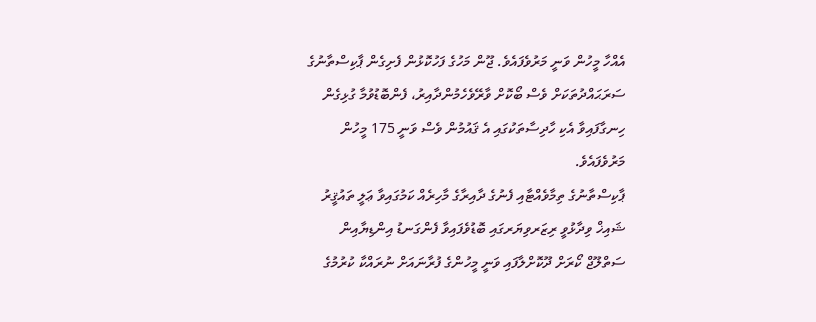އެއްހާ މީހުން ވަނީ މަރުވެފައެވެ. ޖޫން މަހުގެ ފަހުކޮޅުން ފެށިގެން ޕާކިސްތާނުގެ ސަރަޙައްދުތަކަށް ވެސް ބޯކޮށް ވާރޭވެހެމުންދާއިރު، ފެންބޮޑުވުމާ ގުޅިގެން ހިނގާފައިވާ އެކި ހާދިސާތަކުގައި އެ ޤައުމުން ވެސް ވަނީ 175 މީހުން މަރުވެފައެވެ.
ޕާކިސްތާނުގެ ތިމާވެއްޓާއި ފެނުގެ ދާއިރާގެ މާހިރެއް ކަމުގައިވާ ޢަލީ ތައުޤީރު ޝައިޚް ވިދާޅުވީ ރިޒަރވިޔަރގައި ބޮޑުވެފައިވާ ފެންގަނޑު އިންޑިޔާއިން ސަތްލޫޖް ކޯރަށް ދޫކޮށްލާފައި ވަނީ މީހުންގެ ފުރާނައަށް ނުރައްކާ ކުރުމުގެ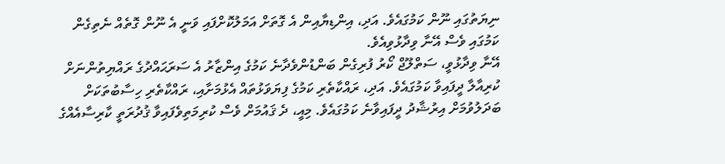ނިޔަތުގައި ނޫން ކަމުގައެވެ. އަދި، އިންޑިޔާއިން އެ ގޮތަށް އަމަލުކޮށްފައި ވަނީ އެ ނޫން ގޮތެއް ނެތިގެން ކަމުގައި ވެސް އޭނާ ވިދާޅުވިއެވެ.
އޭނާ ވިދާޅުވީ، ސަތްލޫޖް ކޯރު ފުރިގެން ބަންޑުންވެދާނެ ކަމުގެ އިންޒާރު އެ ސަރަޙައްދުގެ ރައްޔިތުންނަށް ކުރިއާލާ ދީފައިވާ ކަމުގައެވެ. އަދި، ރައްކާތެރި ކަމުގެ ފިޔަވަޅުތައް އެޅުމަށާއި، ރައްކާތެރި ހިސާބުތަކަށް ބަދަލުވުމަށް އިރުޝާދު ދީފައިވާނެ ކަމުގައެވެ. މިއީ، ދެ ޤައުމަށް ވެސް ކުރިމަތިވެފައިވާ ޤުދުރަތީ ކާރިސާއެއްގެ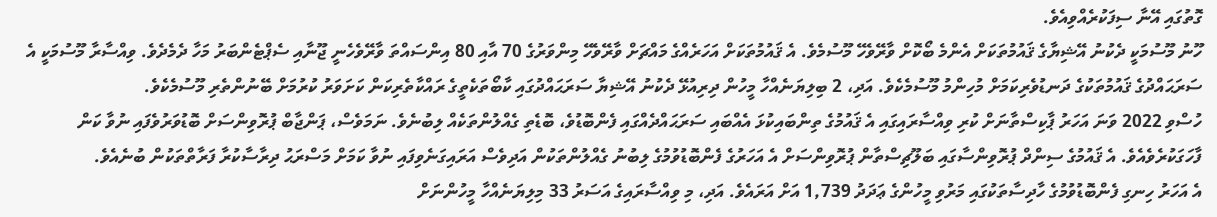ގޮތުގައި އޭނާ ސިފަކުރެއްވިއެވެ.
ހޫނު މޫސުމަކީ ދެކުނު އޭޝިޔާގެ ޤައުމުތަކަށް އެންމެ ބޯކޮށް ވާރޭވެހޭ މޫސުމެވެ. އެ ޤައުމުތަކަށް އަހަރެއްގެ މައްޗަށް ވާރޭވެހޭ މިންވަރުގެ 70 އާއި 80 އިންސައްތަ ވާރޭވެހެނީ ޖޫނާއި ސެޕްޓެންބަރު މަހާ ދެމެދެވެ. ވިއްސާރާ މޫސުމަކީ އެ ސަރަޙައްދުގެ ޤައުމުތަކުގެ ދަނޑުވެރިކަމަށް މުހިންމު މޫސުމެކެވެ. އަދި، 2 ބިލިޔަނެއްހާ މީހުން ދިރިއުޅޭ ދެކުނު އޭޝިޔާ ސަރަޙައްދުގައި ކާބޯތަކެތީގެ ރައްކާތެރިކަން ކަށަވަރު ކުރުމަށް ބޭނުންތެރި މޫސުމެކެވެ.
ހުސްވި 2022 ވަނަ އަހަރު ޕާކިސްތާނަށް ކުރި ވިއްސާރައިގައި އެ ޤައުމުގެ ތިންބައިކުޅަ އެއްބައި ސަރަޙައްދެއްގައި ފެންބޮޑުވެ، ބޮޑެތި ގެއްލުންތަކެއް ލިބުނެވެ. ނަމަވެސް، ޕަންޖާބް ޕުރޮވިންސަށް ބޮޑުވަރުވެފައި ނުވާ ކަން ފާހަގަކުރެވެއެވެ. އެ ޤައުމުގެ ސިންދް ޕުރޮވިންސާގައި ބަލޫޗިސްތާން ޕުރޮވިންސަށް އެ އަހަރުގެ ފެންބޮޑުވުމުގެ ލިބުނު ގެއްލުންތަކުން އަދިވެސް އަރައިގަނެވިފައި ނުވާ ކަމަށް މަސްރަޙު ދިރާސާކުރާ ފަރާތްތަކުން ބުނެއެވެ.
އެ އަހަރު ހިނގި ފެންބޮޑުވުމުގެ ހާދިސާތަކުގައި މަރުވި މީހުންގެ ޢަދަދު 1,739 އަށް އަރައެވެ. އަދި، މި ވިއްސާރައިގެ އަސަރު 33 މިލިޔަނެއްހާ މީހުންނަށް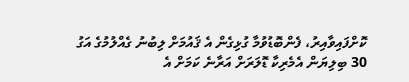ކޮށްފައިވާއިރު، ފެންބޮޑުވުމާ ގުޅިގެން އެ ޤައުމަށް ލިބުނު ގެއްލުމުގެ އަގު 30 ބިލިޔަން އެމެރިކާ ޑޮލަރަށް އަރާނެ ކަމަށް އެ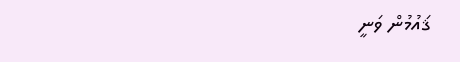ޤައުމުން ވަނީ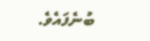ބުނެފައެވެ.